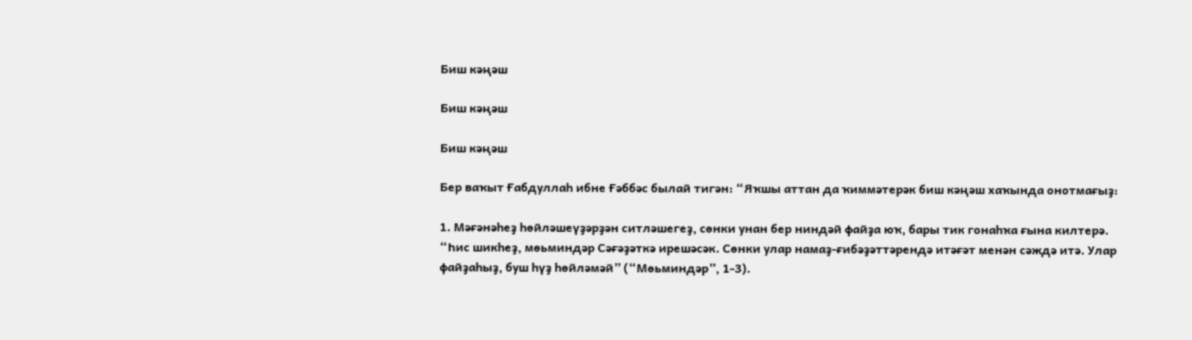Биш кәңәш

Биш кәңәш

Биш кәңәш

Бер ваҡыт Ғабдуллаһ ибне Ғәббәс былай тигән: “Яҡшы аттан да ҡиммәтерәк биш кәңәш хаҡында онотмағыҙ:

1. Мәғәнәһеҙ һөйләшеүҙәрҙән ситләшегеҙ, сөнки унан бер ниндәй файҙа юҡ, бары тик гонаһҡа ғына килтерә. “Һис шикһеҙ, мөьминдәр Сәғәҙәткә ирешәсәк. Сөнки улар намаҙ-ғибәҙәттәрендә итәғәт менән сәждә итә. Улар файҙаһыҙ, буш һүҙ һөйләмәй” (“Мөьминдәр”, 1-3).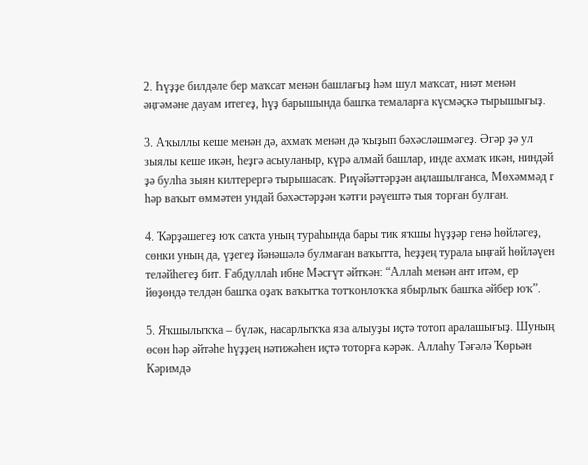2. Һүҙҙе билдәле бер маҡсат менән башлағыҙ һәм шул маҡсат, ниәт менән әңгәмәне дауам итегеҙ, һүҙ барышында башҡа темаларға күсмәҫкә тырышығыҙ.

3. Аҡыллы кеше менән дә, ахмаҡ менән дә ҡыҙып бәхәсләшмәгеҙ. Әгәр ҙә ул зыялы кеше икән, һеҙгә асыуланыр, күрә алмай башлар, инде ахмаҡ икән, ниндәй ҙә булһа зыян килтерергә тырышасаҡ. Риүәйәттәрҙән аңлашылғанса, Мөхәммәд r һәр ваҡыт өммәтен ундай бәхәстәрҙән ҡәтғи рәүештә тыя торған булған.

4. Ҡәрҙәшегеҙ юҡ саҡта уның тураһында бары тик яҡшы һүҙҙәр генә һөйләгеҙ, сөнки уның да, үҙегеҙ йәнәшәлә булмаған ваҡытта, һеҙҙең турала ыңғай һөйләүен теләйһегеҙ бит. Ғабдуллаһ ибне Мәсғүт әйткән: “Аллаһ менән ант итәм, ер йөҙөндә телдән башҡа оҙаҡ ваҡытҡа тотҡонлоҡҡа ябырлыҡ башҡа әйбер юҡ”.

5. Яҡшылыҡҡа – бүләк, насарлыҡҡа яза алыуҙы иҫтә тотоп аралашығыҙ. Шуның өсөн һәр әйтәһе һүҙҙең нәтижәһен иҫтә тоторға кәрәк. Аллаһу Тәғәлә Ҡөрьән Кәримдә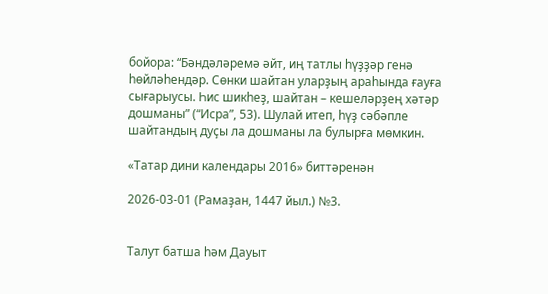бойора: “Бәндәләремә әйт, иң татлы һүҙҙәр генә һөйләһендәр. Сөнки шайтан уларҙың араһында ғауға сығарыусы. Һис шикһеҙ, шайтан – кешеләрҙең хәтәр дошманы” (“Исра”, 53). Шулай итеп, һүҙ сәбәпле шайтандың дуҫы ла дошманы ла булырға мөмкин.

«Татар дини календары 2016» биттәренән

2026-03-01 (Рамаҙан, 1447 йыл.) №3.


Талут батша һәм Дауыт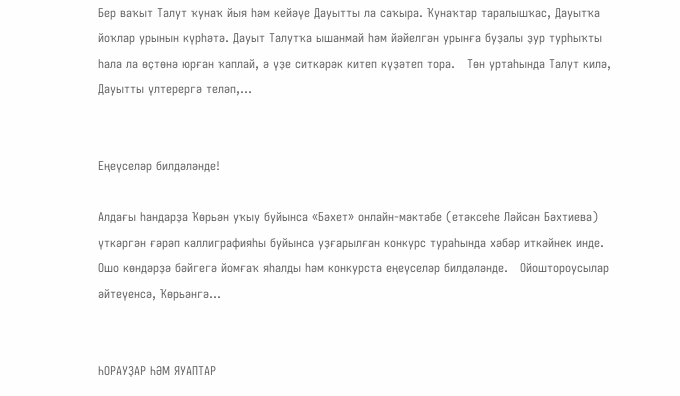Бер ваҡыт Талут ҡунаҡ йыя һәм кейәүе Дауытты ла саҡыра. Ҡунаҡтар таралышҡас, Дауытҡа йоҡлар урынын күрһәтә. Дауыт Талутҡа ышанмай һәм йәйелгән урынға буҙалы ҙур турһыҡты һала ла өҫтөнә юрған ҡаплай, ә үҙе ситкәрәк китеп күҙәтеп тора.   Төн уртаһында Талут килә, Дауытты үлтерергә теләп,...


Еңеүселәр билдәләнде!

Алдағы һандарҙа Ҡөрьән уҡыу буйынса «Бәхет» онлайн-мәктәбе (етәксеһе Ләйсән Бәхтиева) үткәргән ғәрәп каллиграфияһы буйынса уҙғарылған конкурс тураһында хәбәр иткәйнек инде. Ошо көндәрҙә бәйгегә йомғаҡ яһалды һәм конкурста еңеүселәр билдәләнде.   Ойоштороусылар әйтеүенсә, Ҡөрьәнгә...


ҺОРАУҘАР ҺӘМ ЯУАПТАР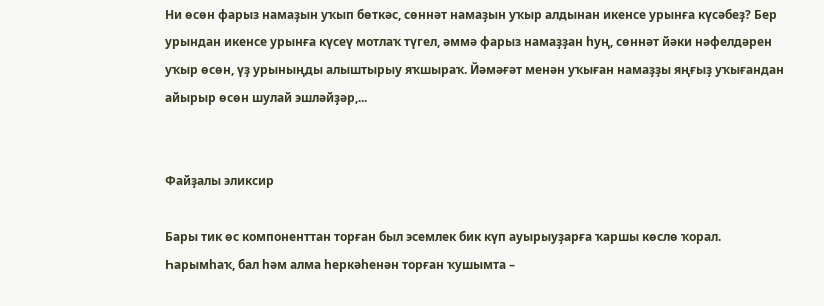Ни өсөн фарыз намаҙын уҡып бөткәс, сөннәт намаҙын уҡыр алдынан икенсе урынға күсәбеҙ? Бер урындан икенсе урынға күсеү мотлаҡ түгел, әммә фарыз намаҙҙан һуң, сөннәт йәки нәфелдәрен уҡыр өсөн, үҙ урыныңды алыштырыу яҡшыраҡ. Йәмәғәт менән уҡыған намаҙҙы яңғыҙ уҡығандан айырыр өсөн шулай эшләйҙәр,...


Файҙалы эликсир

Бары тик өс компоненттан торған был эсемлек бик күп ауырыуҙарға ҡаршы көслө ҡорал. Һарымһаҡ, бал һәм алма һеркәһенән торған ҡушымта –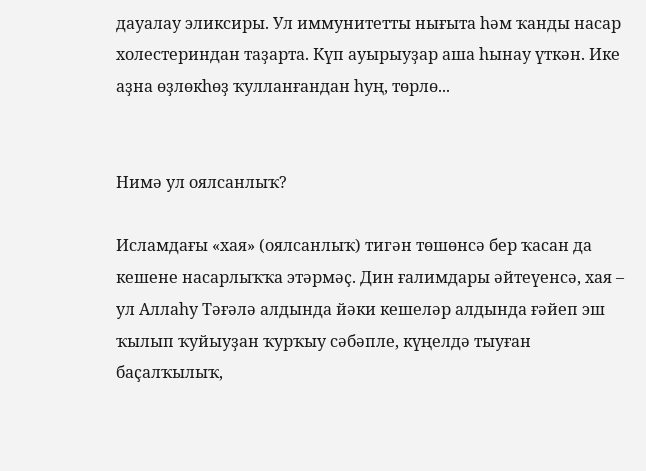дауалау эликсиры. Ул иммунитетты нығыта һәм ҡанды насар холестериндан таҙарта. Күп ауырыуҙар аша һынау үткән. Ике аҙна өҙлөкһөҙ ҡулланғандан һуң, төрлө...


Нимә ул оялсанлыҡ?

Исламдағы «хая» (оялсанлыҡ) тигән төшөнсә бер ҡасан да кешене насарлыҡҡа этәрмәҫ. Дин ғалимдары әйтеүенсә, хая – ул Аллаһу Тәғәлә алдында йәки кешеләр алдында ғәйеп эш ҡылып ҡуйыуҙан ҡурҡыу сәбәпле, күңелдә тыуған баҫалҡылыҡ,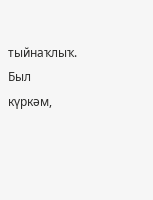тыйнаҡлыҡ. Был күркәм,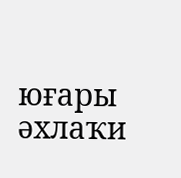юғары әхлаҡи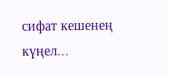сифат кешенең күңел...